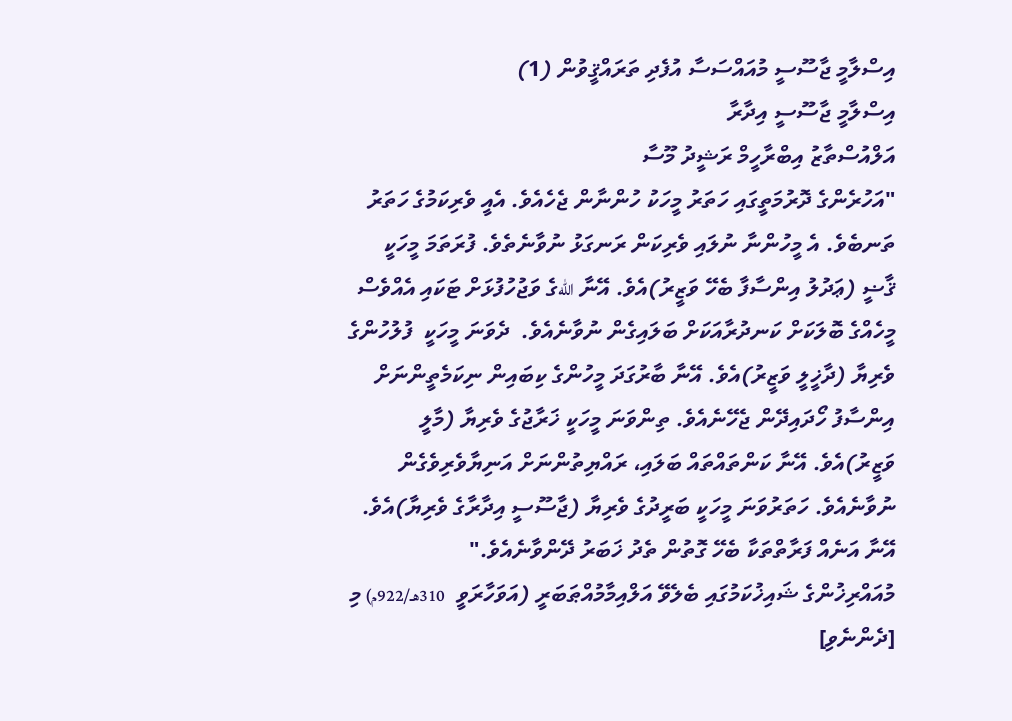އިސްލާމީ ޖާސޫސީ މުއައްސަސާ އުފެދި ތަރައްޤީވުން (1)
އިސްލާމީ ޖާސޫސީ އިދާރާ
އަލްއުސްތާޒު އިބްރާހީމް ރަޝީދު މޫސާ
"އަހުރެންގެ ދޮރުމަތީގައި ހަތަރު މީހަކު ހުންނާން ޖެހެއެވެ. އެއީ ވެރިކަމުގެ ހަތަރު ތަނބެވެ. އެ މީހުންނާ ނުލައި ވެރިކަން ރަނގަޅު ނުވާނެތެވެ. ފުރަތަމަ މީހަކީ ޤާޟީ (ޢަދުލު އިންސާފާ ބެހޭ ވަޒީރު)އެވެ. އޭނާ اللهގެ ވަޖުހުފުޅަށް ޓަކައި އެއްވެސް މީހެއްގެ ބޮލަކަށް ކަނދުރާއަކަށް ބަލައިގެން ނުވާނެއެވެ.  ދެވަނަ މީހަކީ  ފުލުހުންގެ ވެރިޔާ (ދާޚީލީ ވަޒީރު)އެވެ. އޭނާ ބާރުގަދަ މީހުންގެ ކިބައިން ނިކަމެތީންނަށް އިންސާފު ހޯދައިދޭން ޖެހޭނެއެވެ. ތިންވަނަ މީހަކީ ޚަރާޖުގެ ވެރިޔާ (މާލީ ވަޒީރު)އެވެ. އޭނާ ކަންތައްތައް ބަލައި، ރައްޔިތުންނަށް އަނިޔާވެރިވެގެން ނުވާނެއެވެ. ހަތަރުވަނަ މީހަކީ ބަރީދުގެ ވެރިޔާ (ޖާސޫސީ އިދާރާގެ ވެރިޔާ)އެވެ. އޭނާ އަނެއް ފަރާތްތަކާ ބެހޭ ގޮތުން ތެދު ޚަބަރު ދޭންވާނެއެވެ."
މުއައްރިޚުންގެ ޝައިޚުކަމުގައި ބެލެވޭ އަލްއިމާމުއްޠަބަރީ (އަވަހާރަވީ  310هـ/922م) މި [ދެންނެވި]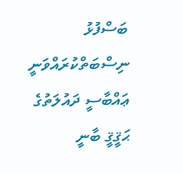ބަސްފުޅު ނިސްބަތްކުރައްވަނީ ޢައްބާސީ ދައުލަތުގެ ޙަޤީޤީ ބާނީ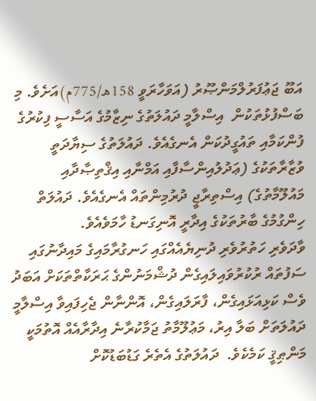އަބޫ ޖަޢުފަރުލްމަންޞޫރު (އަވަހާރަވީ 158هـ/775م)އަށެވެ. މި ބަސްފުޅުތަކުން  އިސްލާމީ ދައުލަތުގެ ނިޒާމުގެ އަސާސީ ފިކުރުގެ ފުންކަމާއި ތައުގީދުކަން އެނގެއެވެ. ދައުލަތުގެ ސިޔާދަތީ ވުޒާރާތަކުގެ (ޢަދުލުއިންސާފާއި އަމްނާއި އިޤްތިޞާދާއި މައުލޫމާތުގެ) އިސްތިރާޖީ ދުރުމިންތައް އެނގެއެވެ. ދައުލަތް ހިންގުމުގެ ބާރުތަކުގެ އިދާރީ އޮނިގަނޑު ހާމަވެއެވެ.
ވާދަވެރި ހަތުރުވެރި ދުނިޔެއެއްގައި ހަނގުރާމައިގެ މައިދާނުގައި ސަފުތައް ރުކުރުވައިލައިގެން ދުޝްމަނުންގެ ޙަރަކާތްތަކަށް އަބަދު ވެސް ކަޅިއަޅައިގެން، ފާރަލައިގެން، އޮންނާން ޖެހިފައިވާ އިސްލާމީ ދައުލަތަށް ބަލާ އިރު، މަޢުލޫމާތު ޖަމާކުރާނެ އިދާރާއެއް އޮތުމަކީ މަންޠިޤީ ކަމެކެވެ.  ދައުލަތުގެ އެތެރެ ގަޑުބަޑުކޮށް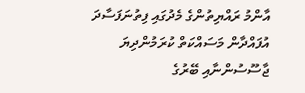އާންމު ރައްޔިތުންގެ މެދުގައި ފިތުނަފަސާދަ އުފައްދާން މަސައްކަތް ކުރަމުންދިޔަ ޖާސޫސުންނާއި ބޭރުގެ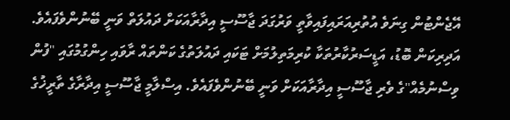އޭޖެންޓުން ގިނަވެ އުތުރިއަރައިފައިވާތީ ވަރުގަދަ ޖާސޫސީ އިދާރާއަކަށް ދައުލަތް ވަނީ ބޭނުންވެފައެވެ.  އަދިރިކަން ބޮޑު، އަޑީސަރުކާރުތަކާ ކުރިމަތިލުމަށް ޓަކައި ދައުލަތުގެ ކަންތައް ރާވައި ހިންގުމުގައި "ފުން ވިސްނުމެއް"ގެ ވެރި ޖާސޫސީ އިދާރާއަކަށް ވަނީ ބޭނުންވެފައެވެ. އިސްލާމީ ޖާސޫސީ އިދާރާގެ ތާރީޚުގެ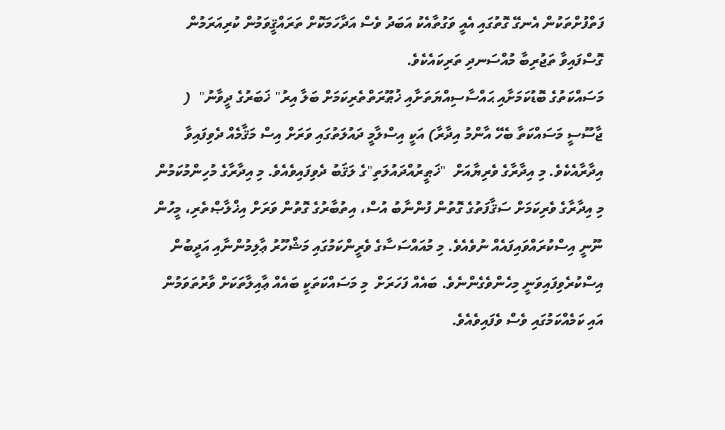ފަތްފުށްތަކުން އެނގޭ ގޮތުގައި އެއީ ވަގުތާއެކު އަބަދު ވެސް އަދާހަމަކޮށް ތަރައްޤީވަމުން ކުރިއަރަމުން ގޮސްފައިވާ ތަޖުރިބާ މުއްސަނދި ތަރިކައެކެވެ.
މަސައްކަތުގެ ބޮޑުކަމަށާއި ޙައްސާސިއްޔަތަށާއި ޚުޠޫރަތްތެރިކަމަށް ބަލާ އިރު" ޚަބަރުގެ ދީވާނު"  ( ޖާސޫސީ މަސައްކަތާ ބެހޭ އާންމު އިދާރާ) އަކީ އިސްލާމީ ދައުލަތުގައި ވަރަށް އިސް މަޤާމެއް ދެވިފައިވާ އިދާރާއެކެވެ. މި އިދާރާގެ ވެރިޔާއަށް  "ޚަޠީރުއްދައުލަތި"ގެ ލަޤަބު ދެވިފައިވެއެވެ. މި އިދާރާގެ މުހިންމުކަމުން މި އިދާރާގެ ވެރިކަމަށް ސަޤާފަތުގެ ގޮތުން ފުންނާބު އުސް، އިތުބާރުގެ ގޮތުން ވަރަށް އިޚްލާޞްތެރި، މީހުން ނޫނީ އިސްކުރައްވައިފައެއް ނުވެއެވެ. މި މުއައްސަސާގެ ވެރީންކަމުގައި މަޝްހޫރު ޢާލިމުންނާއި އަދީބުން އިސްކުރެވިފައިވަނީ މިހެންވެގެންނެވެ. ބައެއް ފަހަރަށް  މި މަސައްކަތަކީ ބައެއް ޢާއިލާތަކަށް ވާރުތަވަމުން އައި ކަމެއްކަމުގައި ވެސް ވެފައިވެއެވެ.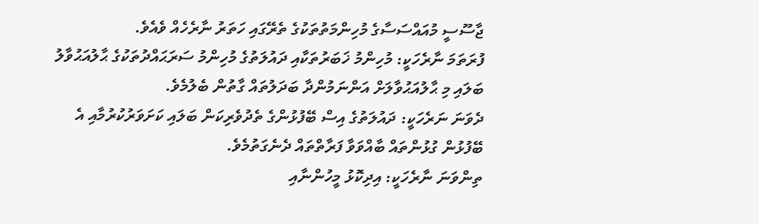ޖާސޫސީ މުއައްސަސާގެ މުހިންމަތުތަކުގެ ތެރޭގައި ހަތަރު ނާރެހެއް ވެއެވެ.
ފުރަތަމަ ނާރެހަކީ: މުހިންމު ޚަބަރުތަކާއި ދައުލަތުގެ މުހިންމު ސަރަޙައްދުތަކުގެ ޙާލުއަޙުވާލު ބަލައި މި ޙާލުއަޙުވާލަށް އަންނަމުންދާ ބަދަލުތައް ގާތުން ބެލުމެވެ.
ދެވަނަ ނަރެހަކީ: ދައުލަތުގެ އިސް ބޭފުޅުންގެ ތެދުވެރިކަން ބަލައި ކަށަވަރުކުރުމާއި އެ ބޭފުޅުން ގުޅުންތައް ބާއްވަވާ ފަރާތްތައް ދެނެގަތުމެވެ.
ތިންވަނަ ނާރެހަކީ: އިދިކޮޅު މީހުންނާއި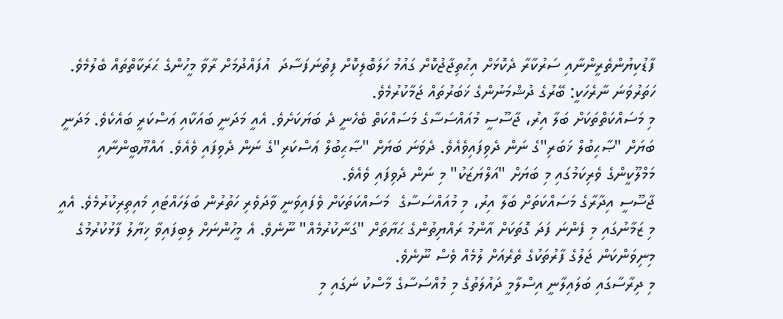ފާޑުކިޔުންތެރީންނާއި ސަރުކާރާ ދެކޮޅަށް އިޙުތިޖާޖުކޮށް ގައުމު ހަލަބޮލިކޮށް ފިތުނަފަސާދަ  އުފައްދުމަށް ރާވާ މީހުންގެ ޙަރަކާތްތައް ބެލުމެވެ.
ހަތަރުވަނަ ނާރެހަކީ: ބޭރުގެ ދުޝްމަނުންގެ ޚަބަރުތައް ޖަމާކުރުމެވެ.
މި މަސައްކަތްތަކަށް ބަލާ އިރު، ޖާސޫސީ މުއައްސަސާގެ މަސައްކަތް ބެހެނީ ދެ ބަޔަކަށެވެ. އެއީ މަދަނީ ބައަކާއި ޢަސްކަރީ ބައެކެވެ. މަދަނީ ބަޔަށް "ޞާޙިބުލް ޚަބަރި"ގެ ނަން ދެވިފައިވެއެވެ. ދެވަނަ ބަޔަށް "ޞާޙިބުލް ޢަސްކަރި"ގެ ނަން ދެވިފައި ވެއެވެ. އައްޔޫބީންނާއި މަމްލޫކީންގެ ވެރިކަމުގައި މި ބަޔަށް "އަލްޔަޒަކު" މި ނަން ދެވިފައި ވެއެވެ.
ޖާސޫސީ އިދާރާގެ މަސައްކަތަށް ބަލާ އިރު، މި މުއައްސަސާގެ  މަސައްކަތަކަށް ވެފައިވަނީ ވާދަވެރި ހަތުރުން ބަލަހައްޓައި މައިތިރިކުރުމެވެ. އެއީ މި ޒަމާނުގައި މި ފެންނަ ފަދަ ގޮތަކަށް އާންމު ރައްޔިތުންގެ ޙަޔާތަށް "ގަނާކުރުމެއް" ނޫނެވެ. އެ މީހުންނަށް ލިބިފައިވާ ޚިޔާލު ފާޅުކުރުމުގެ މިނިވަންކަން ޖަލުގެ ފާރުތަކުގެ ތެރެއަށް ލުމެއް ވެސް ނޫނެވެ.
މި ދިރާސާގައި ބަލައިލާނީ އިސްލާމީ ދައުލަތުގެ މި މުއްސަސާގެ މާސްކު ނަގައި މި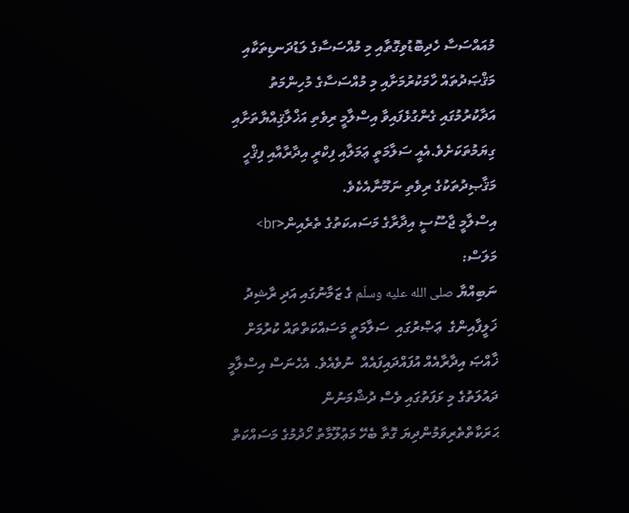މުއައްސަސާ ހެދިބޮޑުވިގޮތާއި މި މުއްސަސާގެ ލަޑުދަނޑިތަކާއި މަޤްޞަދުތައް ހާމަކުރުމަށާއި މި މުއްސަސާގެ މުހިންމަތު އަދާކުރުމުގައި ގެންގުޅެފައިވާ އިސްލާމީ ރިވެތި އަޚްލާޤިއްޔާތަށާއި ގިޔަމުތަކަށެވެ.އެއީ ސަލާމަތީ ޢަމަލާއި ފިކްރީ އިދާރާއާއި ފިޤްހީ މަޤާޞިދުތަކުގެ ރިވެތި ނަމޫނާއެކެވެ.
އިސްލާމީ ޖާސޫސީ އިދާރާގެ މަސައކަތުގެ ތެރެއިން<br>
މަލަސް:
ނަބިއްޔާ صلى الله عليه وسلّم ގެ ޒަމާނުގައި އަދި ރާޝިދު ޚަލީފާއިންގެ  ޢަޞްރުގައި  ސަލާމަތީ މަސައްކަތްތައް ކުރުމަށް ޚާއްޞަ އިދާރާއެއް އުފައްދައިފައެއް  ނުވެއެވެ. އެހެނަސް އިސްލާމީ ދައުލަތުގެ މި ޅަފަތުގައި ވެސް ދުޝްމަނުން ޙަރަކާތްތެރިވަމުންދިޔަ ގޮތާ ބެހޭ މަޢުލޫމާތު ހޯދުމުގެ މަސައްކަތް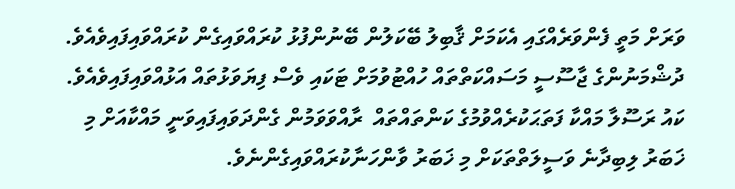ވަރަށް މަތީ ފެންވަރެއްގައި އެކަމަށް ޤާބިލު ބޭކަލުން ބޭނުންފުޅު ކުރައްވައިގެން ކުރައްވައިފައިވެއެވެ. ދުޝްމަނުންގެ ޖާސޫސީ މަސައްކަތްތައް ހުއްޓުވުމަށް ޓަކައި ވެސް ފިޔަވަޅުތައް އަޅުއްވައިފައިވެއެވެ. ކައު ރަސޫލާ މައްކާ ފަތަޙަކުރެއްވުމުގެ ކަންތައްތައް  ރާއްވަވަމުން ގެންދަވައިފައިވަނީ މައްކާއަށް މި ޚަބަރު ލިބިދާނެ ވަސީލަތްތަކަށް މި ޚަބަރު ވާންހަނާކުރައްވައިގެންނެވެ.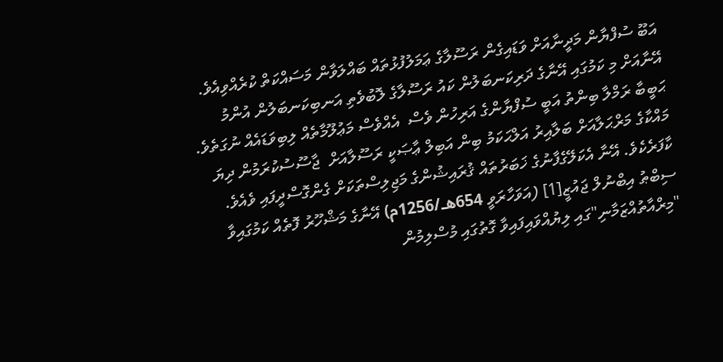އަބޫ ސުފްޔާން މަދީނާއަށް ވަޑައިގެން ރަސޫލާގެ ޢަމަލުފުޅުތައް ބައްލަވާން މަސައްކަތް ކުރެއްވިއެވެ. އޭނާއަށް މި ކަމުގައި އޭނާގެ ދަރިކަނބަލުން ކައު ރަސޫލާގެ ލޮބުވެތި އަނބިކަނބަލުން އުންމު ޙަބީބާ ރަމްލާ ބިންތު އަބީ ސުފްޔާންގެ އަރިހުން ވެސް  އެއްވެސް މަޢުލޫމާތެއް ލިބިވަޑައެއް ނުގަތެވެ.
މައްކާގެ މަރްޙަލާއަށް ބަލާއިރު އަލްޙަކަމު ބިން އަބިލް ޢާޞަކީ ރަސޫލާއަށް  ޖާސޫސުކުރަމުން ދިޔަ ކާފަރެކެވެ. އޭނާ އެކަލޭގެފާނުގެ ޚަބަރުތައް ޤުރައިޝުންގެ މަޖިލިސްތަކަށް ގެންގޮސްދީފައި ވެއެވެ.
ސިބްޠު އިބްނުލް ޖައުޒީ[1] (އަވަހާރަވީ 654هـ/1256م) އޭނާގެ މަޝްހޫރު ފޮތެއް ކަމުގައިވާ  "މިރްއާތުއްޒަމާނި"ގައި ލިޔުއްވައިފައިވާ ގޮތުގައި މުސްލިމުން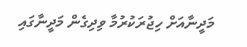މަދީނާއަށް ހިޖުރަކުރުމާ ވިދިގެން މަދީނާގައި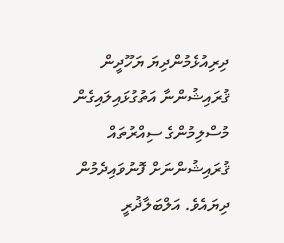ދިރިއުޅެމުންދިޔަ ޔަހޫދީން ޤުރައިޝުންނާ އަތުގުޅައިލައިގެން މުސްލިމުންގެ ސިއްރުތައް ޤުރައިޝުންނަށް ފޮނުވައިދެމުން ދިޔައެވެ. އަލްބަލާޛުރީ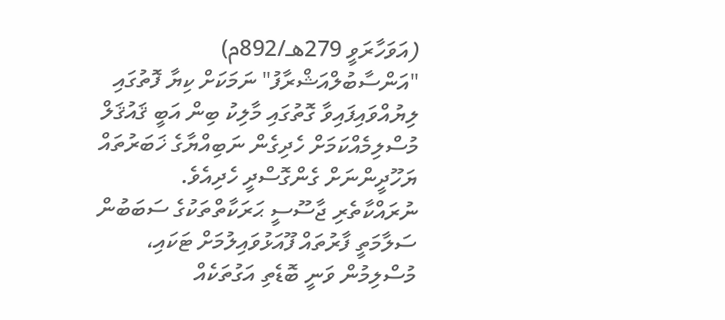(އަވަހާރަވީ 279هـ/892م)  "އަންސާބުލްއަޝްރާފު" ނަމަކަށް ކިޔާ ފޮތުގައި ލިޔުއްވައިފައިވާ ގޮތުގައި މާލިކު ބިން އަބީ ޤައުޤަލް މުސްލިމެއްކަމަށް ހެދިގެން ނަބިއްޔާގެ ޚަބަރުތައް ޔަހޫދީންނަށް ގެންގޮސްދީ ހެދިއެވެ.
ނުރައްކާތެރި ޖާސޫސީ ޙަރަކާތްތަކުގެ ސަބަބުން ސަލާމަތީ ފާރުތައް ފޫއަޅުވައިލުމަށް ޓަކައި، މުސްލިމުން ވަނީ ބޮޑެތި އަގުތަކެއް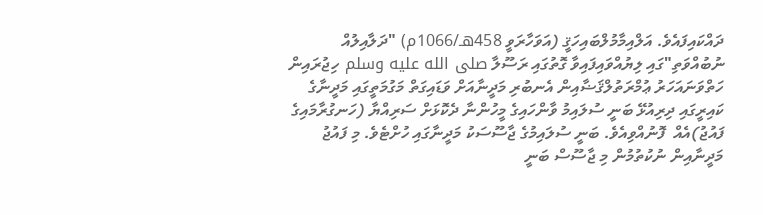ދައްކައިފައެވެ. އަލްއިމާމުލްބައިހަޤީ (އަވަހާރަވީ 458هـ/1066م) "ދަލާއިލުއް ނުބުއްވަތި"ގައި ލިޔުއްވައިފައިވާ ގޮތުގައި ރަސޫލާ صلى الله عليه وسلم ހިޖުރައިން ހަތްވަނައަހަރު ޢުމްރަތުލްޤަޟާއިން އެނބުރި މަދީނާއަށް ވަޑައިގަތް މަގުމަތީގައި މަދީނާގެ ކައިރީގައި ދިރިއުޅޭ ބަނީ ސުލައިމު ވާންހައިގެ މީހުންނާ ދެކޮޅަށް ސަރިއްޔާ (ހަނގުރާމައިގެ ފައުޖު)އެއް  ފޮނުއްވިއެވެ. ބަނީ ސުލައިމުގެ ޖާސޫސަކު މަދީނާގައި ހުށްޓެވެ. މި ފައުޖު މަދީނާއިން ނުކުތުމުން މި ޖާސޫސް ބަނީ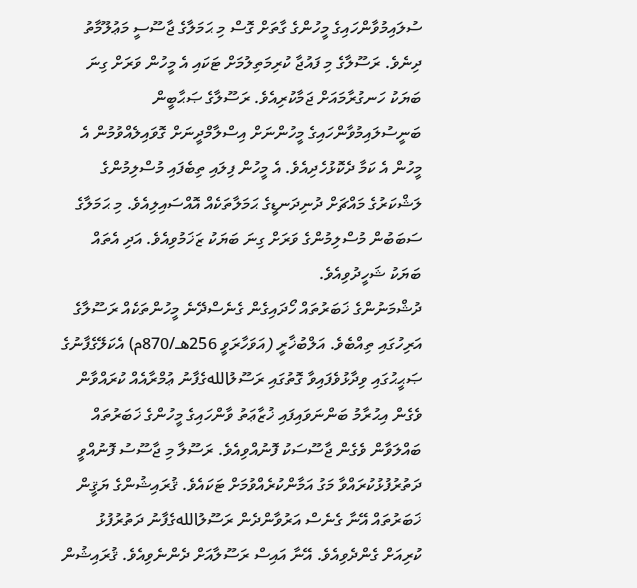ސުލައިމުވާންހައިގެ މީހުންގެ ގާތަށް ގޮސް މި ޙަމަލާގެ ޖާސޫސީ މަޢުލޫމާތު ދިނެވެ. ރަސޫލާގެ މި ފައުޖާ ކުރިމަތިލުމަށް ޓަކައި އެ މީހުން ވަރަށް ގިނަ ބަޔަކު ހަނގުރާމައަށް ޖަމާކުރިއެވެ. ރަސޫލާގެ ޞަޙާބީން ބަނީސުލައިމުވާންހައިގެ މީހުންނަށް އިސްލާމްދީނަށް ގޮވައިލެއްވުމުން އެ މީހުން އެ ކަމާ ދެކޮޅުހެދިއެވެ. އެ މީހުން ފިލައި ތިބެފައި މުސްލިމުންގެ  ލަޝްކަރުގެ މައްޗަށް ދުނިދަނޑީގެ ޙަމަލާތަކެއް އޮއްސައިލިއެވެ. މި ޙަމަލާގެ ސަބަބުން މުސްލިމުންގެ ވަރަށް ގިނަ ބަޔަކު ޒަޚަމުވިއެވެ. އަދި އެތައް ބަޔަކު ޝަހީދުވިއެވެ.
ދުޝްމަނުންގެ ޚަބަރުތައް ހޯދައިގެން ގެނެސްދޭނެ މީހުންތަކެއް ރަސޫލާގެ އަރިހުގައި ތިއްބެވެ. އަލްބުޚާރީ (އަވަހާރަވީ 256هـ/870م) އެކަލޭގެފާނުގެ ޞަޙީޙުގައި ވިދާޅުވެފައިވާ ގޮތުގައި ރަސޫލުاللهގެފާނު ޢުމްރާއެއް ކުރައްވާން ވެގެން އިޙުރާމު ބަންނަވައިފައި ޚުޒާޢަތު ވާންހައިގެ މީހުންގެ ޚަބަރުތައް ބައްލަވާން ވެގެން ޖާސޫސަކު ފޮނުއްވިއެވެ. ރަސޫލާ މި ޖާސޫސު ފޮނުއްވީ ދަތުރުފުޅުކުރައްވާ މަގު އަމާންކުރެއްވުމަށް ޓަކައެވެ. ޤުރައިޝުންގެ ޔަޤީން ޚަބަރުތައް އޭނާ ގެނެސް އަރުވާންދެން ރަސޫލުاللهގެފާނު ދަތުރުފުޅު ކުރިއަށް ގެންދެވިއެވެ. އޭނާ އައިސް ރަސޫލާއަށް ދެންނެވިއެވެ. ޤުރައިޝުން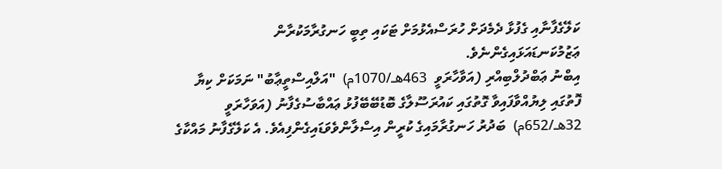ކަލޭގެފާނާއި ގެފުޅާ ދެމެދަށް ހުރަސްއެޅުމަށް ޓަކައި ތިބީ ހަނގުރާމަކުރާން ޢަޒުމުކަނޑައަޅައިގެންނެވެ.
އިބްނު ޢަބްދުލްބިއްރި (އަވާހާރަވީ  463هـ/1070م)  "އަލްއިސްތީޢާބު" ނަމަކަށް ކިޔާ ފޮތުގައި ލިޔުއްވާފައިވާ ގޮތުގައި ކައުރަސޫލާގެ ބޮޑުބޭބޭފުޅު ޢައްބާސުގެފާނު (އަވަހާރަވީ  32هـ/652م)  ބަދުރު ހަނގުރާމައިގެ ކުރީން އިސްލާންވެވަޑައިގެންފިއެވެ. އެ ކަލޭގެފާނު މައްކާގެ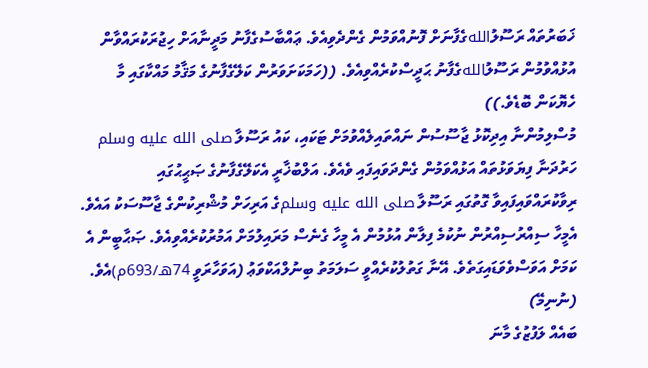ޚަބަރުތައް ރަސޫލުاللهގެފާނަށް ފޮނުއްވަމުން ގެންދެވިއެވެ. ޢައްބާސުގެފާނު މަދީނާއަށް ހިޖުރަކުރައްވާން އުޅުއްވުމުން ރަސޫލުاللهގެފާނު ޙަދީސްކުރެއްވިއެވެ. ((ހަމަކަށަވަރުން ކަލޭގެފާނުގެ މަޤާމު މައްކާގައި މާ ހެޔޮކަން ބޮޑެވެ.))
މުސްލިމުންނާ އިދިކޮޅު ޖާސޫސުން ނައްތައިލެއްވުމަށް ޓަކައި، ކައު ރަސޫލާ صلى الله عليه وسلم ހަރުދަނާ ފިޔަވަޅުތައް އަޅުއްވަމުން ގެންދަވައިފައި ވެއެވެ. އަލްބުޚާރީ އެކަލޭގެފާނުގެ ޞަޙީޙުގައި ރިވާކުރައްވައިފައިވާ ގޮތުގައި ރަސޫލާ صلى الله عليه وسلمގެ އަރިހަށް މުޝްރިކުންގެ ޖާސޫސަކު އައެވެ. އެމީހާ ސިއްރުސިއްރުން ނުކުމެ ފިލާން އުޅުމުން އެ މީހާ ގެނެސް މަރައިލުމަށް އަމުރުކުރެއްވިއެވެ. ޞަޙާބީން އެ ކަމަށް އަވަސްވެވަޑައިގަތެވެ. އޭނާ ގަތުލުކުރެއްވީ ސަލަމަތު ބިނުލްއަކްވަޢު (އަވަހާރަވީ 74هـ/693م)އެވެ.   (ނުނިމޭ)
ބައެއް ލަފުޒުގެ މާނަ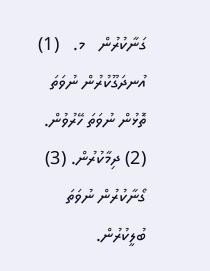ގަނާކުރުން   މ.   (1) އުނދަގޫކުރުން ނުވަތަ ތޮޅުން ނުވަތަ ހޭރުވުން. (2) ދިމާކުރުން. (3) ގޯނާކުރުން ނުވަތަ ބުލީކުރުން.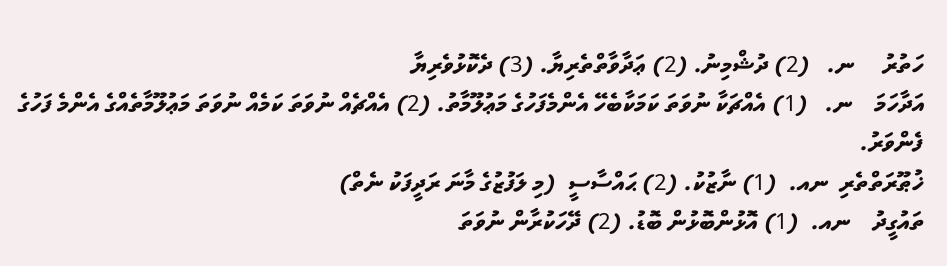ހަތުރު     ނ.   (2) ދުޝްމިނު. (2) ޢަދާވާތްތެރިޔާ. (3) ދެކޮޅުވެރިޔާ
އަދާހަމަ    ނ.   (1) އެއްޗަކާ ނުވަތަ ކަމަކާބެހޭ އެންމެފަހުގެ މަޢުލޫމާތު. (2) އެއްޗެއް ނުވަތަ ކަމެއް ނުވަތަ މަޢުލޫމާތެއްގެ އެންމެ ފަހުގެ ފެންވަރު.
ޚުޠޫރަތްތެރި  ނއ.  (1) ނާޒުކު. (2) ޙައްސާސީ  (މި ލަފުޒުގެ މާނަ ރަދީފަކު ނެތް)
ތައުގީދު    ނއ.  (1) އޮޅުންބޮޅުން ބޮޑު. (2) ދޭހަކުރާން ނުވަތަ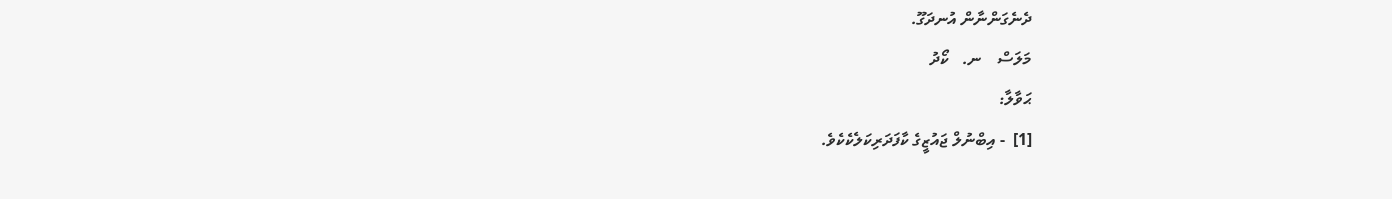ދެނެގަންނާން އުނދަގޫ.
މަލަސް    ނ.   ކޯދު
ޙަވާލާ:
[1]  - އިބްނުލް ޖައުޒީގެ ކާފަދަރިކަލެކެކެވެ.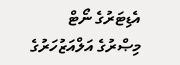އެޑިޓަރުގެ ނޯޓް
މިޞްރުގެ އަލްއަޒުހަރުގެ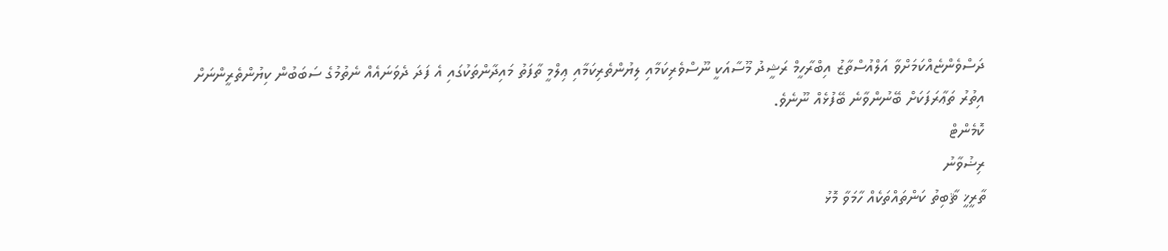ދަސްވެންޏެއްކަމަށްވާ އަލްއުސްތާޒު އިބްރާހީމް ރަޝީދު މޫސާއަކީ ނޫސްވެރިކަމާއި ލިޔުންތެރިކަމާއި ޢިލްމީ ތާފަތު މައިދާންތަކުގައި އެ ފަދަ ދެވަނައެއް ނެތުމުގެ ސަބަބުން ކިޔުންތެރީންނަށް އިތުރު ތަޢާރަފަކަށް ބޭނުންވާނެ ބޭފުޅެއް ނޫނެވެ.
ކޮމެންޓް
ރިޟުވާނު
ތާރީޚީ ޘާބިތު ކަންތައްތަކެއް ހާމަވާ މޮޅު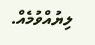ލިޔުއްވުމެއް.